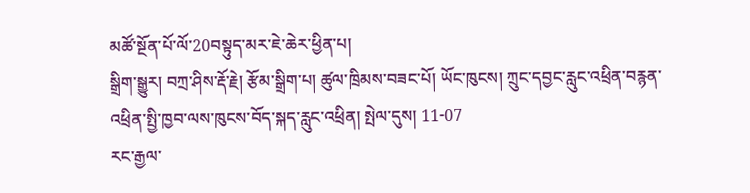མཚོ་སྔོན་པོ་ལོ་20བསྟུད་མར་ཇེ་ཆེར་ཕྱིན་པ།
སྒྲིག་སྒྱུར། བཀྲ་ཤིས་རྡོ་རྗེ། རྩོམ་སྒྲིག་པ། ཚུལ་ཁྲིམས་བཟང་པོ། ཡོང་ཁུངས། ཀྲུང་དབྱང་རླུང་འཕྲིན་བརྙན་འཕྲིན་སྤྱི་ཁྱབ་ལས་ཁུངས་བོད་སྐད་རླུང་འཕྲིན། སྤེལ་དུས། 11-07
རང་རྒྱལ་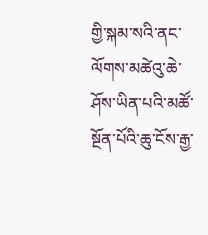གྱི་སྐམ་སའི་ནང་ལོགས་མཚེའུ་ཆེ་ཤོས་ཡིན་པའི་མཚོ་སྔོན་པོའི་ཆུ་ངོས་རྒྱ་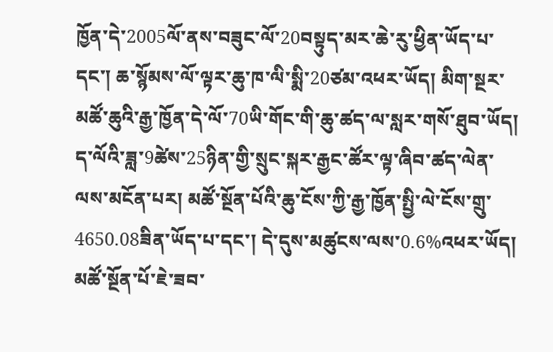ཁྱོན་དེ་2005ལོ་ནས་བཟུང་ལོ་20བསྟུད་མར་ཆེ་རུ་ཕྱིན་ཡོད་པ་དང་། ཆ་སྙོམས་ལོ་ལྟར་ཆུ་ཁ་ལི་སྨི་20ཙམ་འཕར་ཡོད། མིག་སྔར་མཚོ་ཆུའི་རྒྱ་ཁྱོན་དེ་ལོ་70ཡི་གོང་གི་ཆུ་ཚད་ལ་སླར་གསོ་ཐུབ་ཡོད།
ད་ལོའི་ཟླ་9ཚེས་25ཉིན་གྱི་སྲུང་སྐར་རྒྱང་ཚོར་ལྟ་ཞིབ་ཚད་ལེན་ལས་མངོན་པར། མཚོ་སྔོན་པོའི་ཆུ་ངོས་ཀྱི་རྒྱ་ཁྱོན་སྤྱི་ལེ་ངོས་གྲུ་4650.08ཟིན་ཡོད་པ་དང་། དེ་དུས་མཚུངས་ལས་0.6%འཕར་ཡོད།
མཚོ་སྔོན་པོ་ཇེ་ཟབ་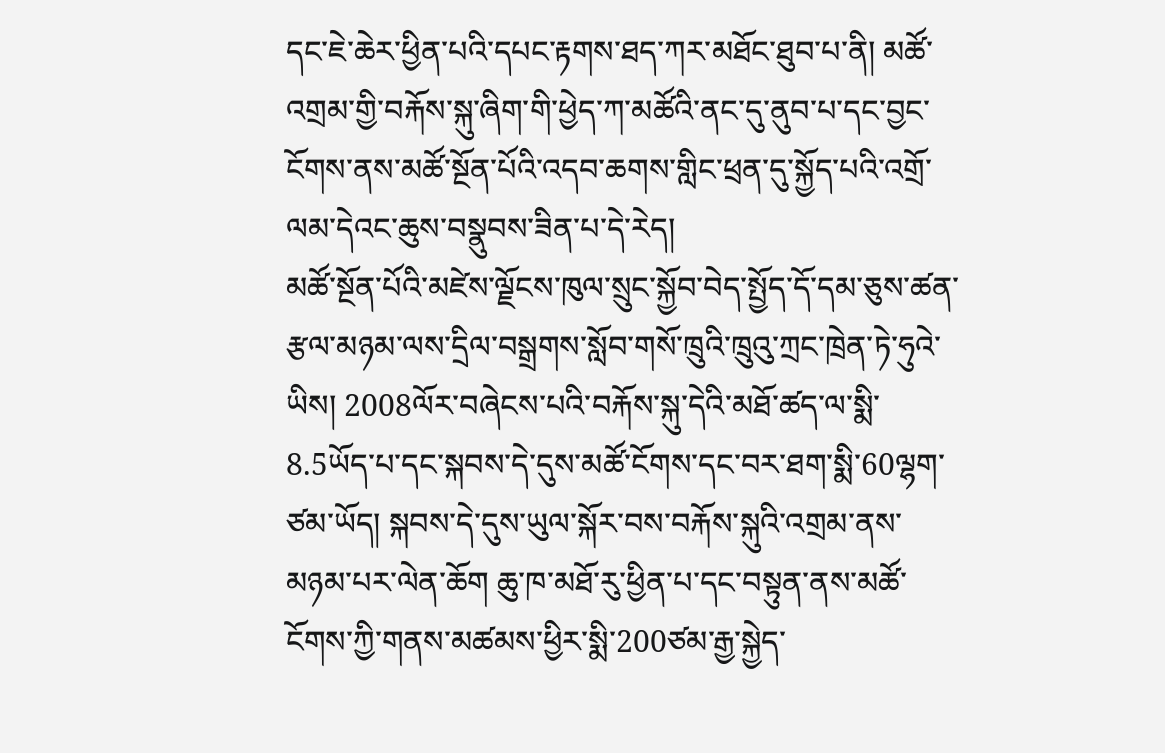དང་ཇེ་ཆེར་ཕྱིན་པའི་དཔང་རྟགས་ཐད་ཀར་མཐོང་ཐུབ་པ་ནི། མཚོ་འགྲམ་གྱི་བརྐོས་སྐུ་ཞིག་གི་ཕྱེད་ཀ་མཚོའི་ནང་དུ་ནུབ་པ་དང་བྱང་ངོགས་ནས་མཚོ་སྔོན་པོའི་འདབ་ཆགས་གླིང་ཕྲན་དུ་སྐྱོད་པའི་འགྲོ་ལམ་དེའང་ཆུས་བསྣུབས་ཟིན་པ་དེ་རེད།
མཚོ་སྔོན་པོའི་མཛེས་ལྗོངས་ཁུལ་སྲུང་སྐྱོབ་བེད་སྤྱོད་དོ་དམ་ཅུས་ཚན་རྩལ་མཉམ་ལས་དྲིལ་བསྒྲགས་སློབ་གསོ་ཁྲུའི་ཁྲུའུ་ཀྲང་ཁྲེན་ཏེ་ཧུའེ་ཡིས། 2008ལོར་བཞེངས་པའི་བརྐོས་སྐུ་དེའི་མཐོ་ཚད་ལ་སྨི་8.5ཡོད་པ་དང་སྐབས་དེ་དུས་མཚོ་ངོགས་དང་བར་ཐག་སྨི་60ལྷག་ཙམ་ཡོད། སྐབས་དེ་དུས་ཡུལ་སྐོར་བས་བརྐོས་སྐུའི་འགྲམ་ནས་མཉམ་པར་ལེན་ཆོག ཆུ་ཁ་མཐོ་རུ་ཕྱིན་པ་དང་བསྟུན་ནས་མཚོ་ངོགས་ཀྱི་གནས་མཚམས་ཕྱིར་སྨི་200ཙམ་རྒྱ་སྐྱེད་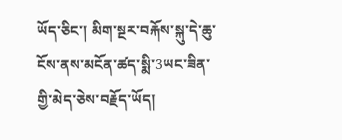ཡོད་ཅིང་། མིག་སྔར་བརྐོས་སྐུ་དེ་ཆུ་ངོས་ནས་མངོན་ཚད་སྨི་3ཡང་ཟིན་གྱི་མེད་ཅེས་བརྗོད་ཡོད།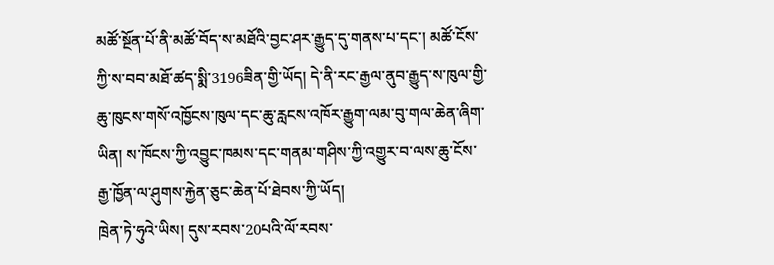མཚོ་སྔོན་པོ་ནི་མཚོ་བོད་ས་མཐོའི་བྱང་ཤར་རྒྱུད་དུ་གནས་པ་དང་། མཚོ་ངོས་ཀྱི་ས་བབ་མཐོ་ཚད་སྨི་3196ཟིན་གྱི་ཡོད། དེ་ནི་རང་རྒྱལ་ནུབ་རྒྱུད་ས་ཁུལ་གྱི་ཆུ་ཁུངས་གསོ་འཁྱོངས་ཁུལ་དང་ཆུ་རླངས་འཁོར་རྒྱུག་ལམ་བུ་གལ་ཆེན་ཞིག་ཡིན། ས་ཁོངས་ཀྱི་འབྱུང་ཁམས་དང་གནམ་གཤིས་ཀྱི་འགྱུར་བ་ལས་ཆུ་ངོས་རྒྱ་ཁྱོན་ལ་ཤུགས་རྐྱེན་ཅུང་ཆེན་པོ་ཐེབས་ཀྱི་ཡོད།
ཁྲེན་ཏེ་ཧུའེ་ཡིས། དུས་རབས་20པའི་ལོ་རབས་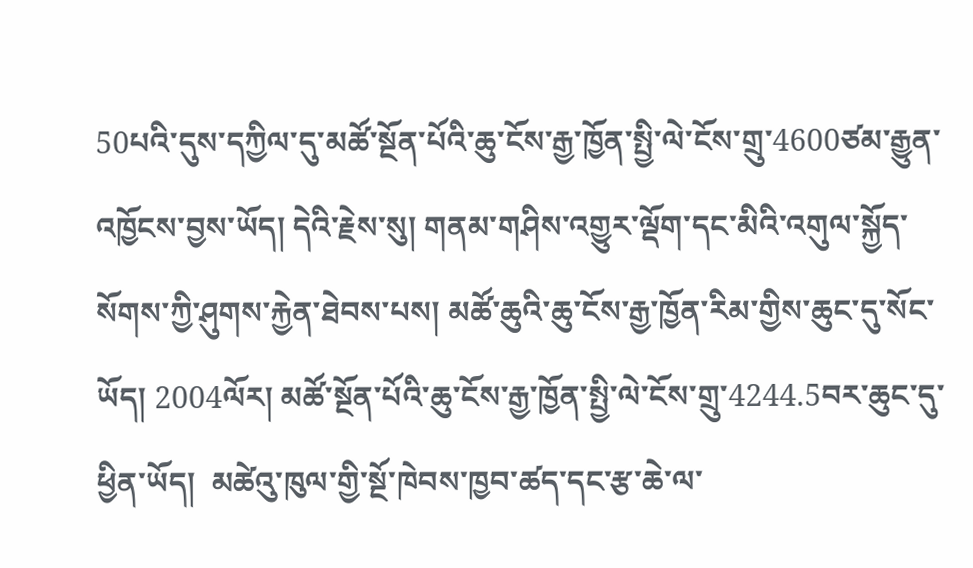50པའི་དུས་དཀྱིལ་དུ་མཚོ་སྔོན་པོའི་ཆུ་ངོས་རྒྱ་ཁྱོན་སྤྱི་ལེ་ངོས་གྲུ་4600ཙམ་རྒྱུན་འཁྱོངས་བྱས་ཡོད། དེའི་རྗེས་སུ། གནམ་གཤིས་འགྱུར་ལྡོག་དང་མིའི་འགུལ་སྐྱོད་སོགས་ཀྱི་ཤུགས་རྐྱེན་ཐེབས་པས། མཚོ་ཆུའི་ཆུ་ངོས་རྒྱ་ཁྱོན་རིམ་གྱིས་ཆུང་དུ་སོང་ཡོད། 2004ལོར། མཚོ་སྔོན་པོའི་ཆུ་ངོས་རྒྱ་ཁྱོན་སྤྱི་ལེ་ངོས་གྲུ་4244.5བར་ཆུང་དུ་ཕྱིན་ཡོད།  མཚེའུ་ཁུལ་གྱི་སྔོ་ཁེབས་ཁྱབ་ཚད་དང་རྩ་ཆེ་ལ་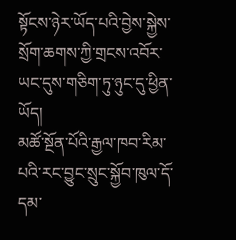སྟོངས་ཉེར་ཡོད་པའི་བྱེས་སྐྱེས་སྲོག་ཆགས་ཀྱི་གྲངས་འབོར་ཡང་དུས་གཅིག་ཏུ་ཉུང་དུ་ཕྱིན་ཡོད།
མཚོ་སྔོན་པོའི་རྒྱལ་ཁབ་རིམ་པའི་རང་བྱུང་སྲུང་སྐྱོབ་ཁུལ་དོ་དམ་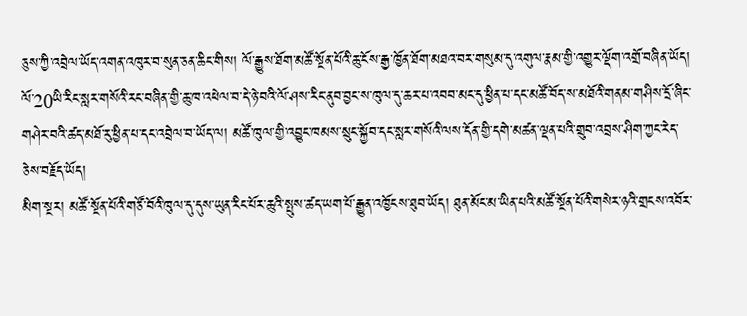ཅུས་ཀྱི་འབྲེལ་ཡོད་འགན་འཁུར་བ་སུན་ཅན་ཆིང་གིས། ལོ་རྒྱུས་ཐོག་མཚོ་སྔོན་པོའི་ཆུ་ངོས་རྒྱ་ཁྱོན་ཐོག་མཐའ་བར་གསུམ་དུ་འགུལ་རྣམ་གྱི་འགྱུར་ལྡོག་འགྲོ་བཞིན་ཡོད། ལོ་20ཡི་རིང་སླར་གསོའི་རང་བཞིན་གྱི་ཆུ་ཁ་འཕེལ་བ་དེ་ཉེ་བའི་ལོ་ཤས་རིང་ནུབ་བྱང་ས་ཁུལ་དུ་ཆར་པ་འབབ་མང་དུ་ཕྱིན་པ་དང་མཚོ་བོད་ས་མཐོའི་གནམ་གཤིས་དྲོ་ཞིང་གཤེར་བའི་ཚད་མཐོ་རུ་ཕྱིན་པ་དང་འབྲེལ་བ་ཡོད་ལ། མཚོ་ཁུལ་གྱི་འབྱུང་ཁམས་སྲུང་སྐྱོབ་དང་སླར་གསོའི་ལས་དོན་གྱི་དགེ་མཚན་ལྡན་པའི་གྲུབ་འབྲས་ཤིག་ཀྱང་རེད་ཅེས་བརྗོད་ཡོད།
མིག་སྔར། མཚོ་སྔོན་པོའི་གཙོ་བོའི་ཁུལ་དུ་དུས་ཡུན་རིང་པོར་ཆུའི་སྤུས་ཚད་ཡག་པོ་རྒྱུན་འཁྱོངས་ཐུབ་ཡོད། ཐུན་མོང་མ་ཡིན་པའི་མཚོ་སྔོན་པོའི་གསེར་ཉའི་གྲངས་འབོར་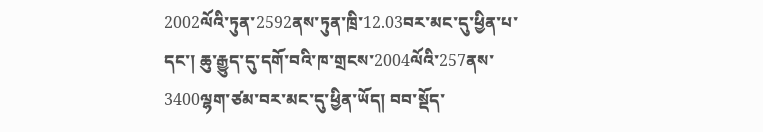2002ལོའི་ཏུན་2592ནས་ཏུན་ཁྲི་12.03བར་མང་དུ་ཕྱིན་པ་དང་། ཆུ་རྒྱུད་དུ་དགོ་བའི་ཁ་གྲངས་2004ལོའི་257ནས་3400ལྷག་ཙམ་བར་མང་དུ་ཕྱིན་ཡོད། བབ་སྡོད་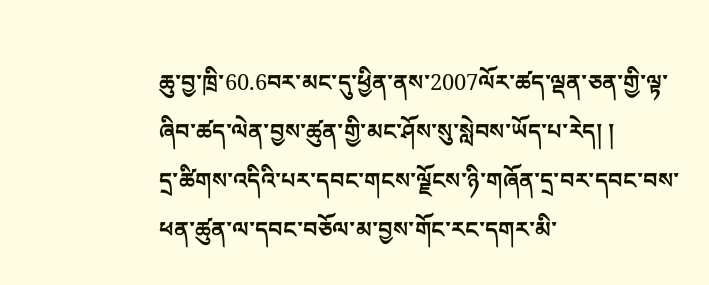ཆུ་བྱ་ཁྲི་60.6བར་མང་དུ་ཕྱིན་ནས་2007ལོར་ཚད་ལྡན་ཅན་གྱི་ལྟ་ཞིབ་ཚད་ལེན་བྱས་ཚུན་གྱི་མང་ཤོས་སུ་སླེབས་ཡོད་པ་རེད། །
དྲ་ཚིགས་འདིའི་པར་དབང་གངས་ལྗོངས་ཉི་གཞོན་དྲ་བར་དབང་བས་ཕན་ཚུན་ལ་དབང་བཅོལ་མ་བྱས་གོང་རང་དགར་མི་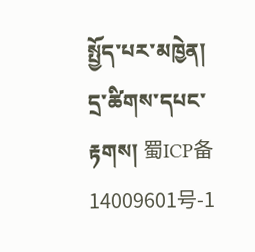སྤྱོད་པར་མཁྱེན།
དྲ་ཚིགས་དཔང་རྟགས། 蜀ICP备14009601号-1